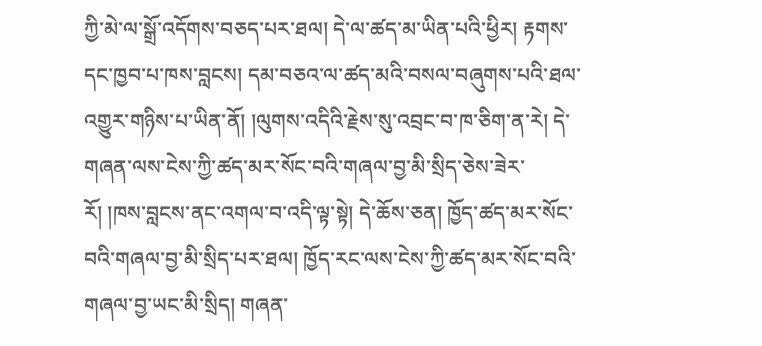ཀྱི་མེ་ལ་སྒྲོ་འདོགས་བཅད་པར་ཐལ། དེ་ལ་ཚད་མ་ཡིན་པའི་ཕྱིར། རྟགས་དང་ཁྱབ་པ་ཁས་བླངས། དམ་བཅའ་ལ་ཚད་མའི་བསལ་བཞུགས་པའི་ཐལ་འགྱུར་གཉིས་པ་ཡིན་ནོ། །ལུགས་འདིའི་རྗེས་སུ་འབྲང་བ་ཁ་ཅིག་ན་རེ། དེ་གཞན་ལས་ངེས་ཀྱི་ཚད་མར་སོང་བའི་གཞལ་བྱ་མི་སྲིད་ཅེས་ཟེར་རོ། །ཁས་བླངས་ནང་འགལ་བ་འདི་ལྟ་སྟེ། དེ་ཆོས་ཅན། ཁྱོད་ཚད་མར་སོང་བའི་གཞལ་བྱ་མི་སྲིད་པར་ཐལ། ཁྱོད་རང་ལས་ངེས་ཀྱི་ཚད་མར་སོང་བའི་གཞལ་བྱ་ཡང་མི་སྲིད། གཞན་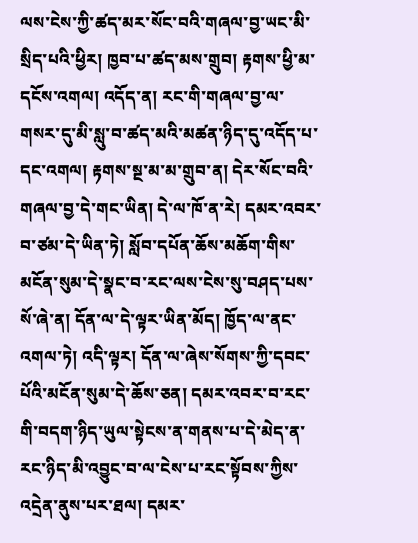ལས་ངེས་ཀྱི་ཚད་མར་སོང་བའི་གཞལ་བྱ་ཡང་མི་སྲིད་པའི་ཕྱིར། ཁྱབ་པ་ཚད་མས་གྲུབ། རྟགས་ཕྱི་མ་དངོས་འགལ། འདོད་ན། རང་གི་གཞལ་བྱ་ལ་གསར་དུ་མི་སླུ་བ་ཚད་མའི་མཚན་ཉིད་དུ་འདོད་པ་དང་འགལ། རྟགས་སྔ་མ་མ་གྲུབ་ན། དེར་སོང་བའི་གཞལ་བྱ་དེ་གང་ཡིན། དེ་ལ་ཁོ་ན་རེ། དམར་འབར་བ་ཙམ་དེ་ཡིན་ཏེ། སློབ་དཔོན་ཆོས་མཆོག་གིས་མངོན་སུམ་དེ་སྣང་བ་རང་ལས་ངེས་སུ་བཤད་པས་སོ་ཞེ་ན། དོན་ལ་དེ་ལྟར་ཡིན་མོད། ཁྱོད་ལ་ནང་འགལ་ཏེ། འདི་ལྟར། དོན་ལ་ཞེས་སོགས་ཀྱི་དབང་པོའི་མངོན་སུམ་དེ་ཆོས་ཅན། དམར་འབར་བ་རང་གི་བདག་ཉིད་ཡུལ་སྟེངས་ན་གནས་པ་དེ་མེད་ན་རང་ཉིད་མི་འབྱུང་བ་ལ་ངེས་པ་རང་སྟོབས་ཀྱིས་འདྲེན་ནུས་པར་ཐལ། དམར་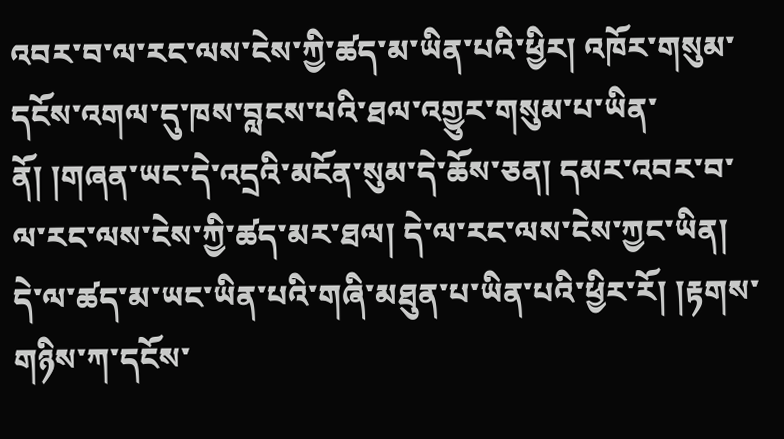འབར་བ་ལ་རང་ལས་ངེས་ཀྱི་ཚད་མ་ཡིན་པའི་ཕྱིར། འཁོར་གསུམ་དངོས་འགལ་དུ་ཁས་བླངས་པའི་ཐལ་འགྱུར་གསུམ་པ་ཡིན་ནོ། །གཞན་ཡང་དེ་འདྲའི་མངོན་སུམ་དེ་ཆོས་ཅན། དམར་འབར་བ་ལ་རང་ལས་ངེས་ཀྱི་ཚད་མར་ཐལ། དེ་ལ་རང་ལས་ངེས་ཀྱང་ཡིན། དེ་ལ་ཚད་མ་ཡང་ཡིན་པའི་གཞི་མཐུན་པ་ཡིན་པའི་ཕྱིར་རོ། །རྟགས་གཉིས་ཀ་དངོས་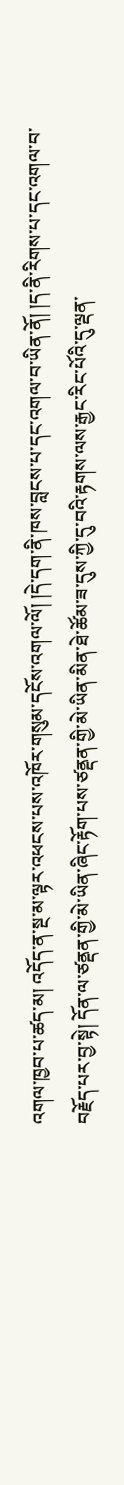འགལ་ཁྱབ་པ་ཚད་མ། འདོད་ན་སྔ་མ་ལྟར་འཕངས་པས་འཁོར་གསུམ་དངོས་འགལ་ལོ། །དེ་དག་ནི་ཁས་བླངས་པ་དང་འགལ་བ་ཡིན་ནོ། །ད་ནི་རིགས་པ་དང་འགལ་བ་བརྗོད་པར་བྱ་སྟེ། དོན་ལ་ཙནྡན་གྱི་མེ་ཡིན་ཞིང་རྟོག་པས་ཙནྡན་གྱི་མེ་ཡིན་མིན་ཐེ་ཚོམ་ཟ་དུས་ཀྱི་དུ་བའི་རྟགས་ལས་རྒྱང་རིང་པོའི་དུ་ལྡན་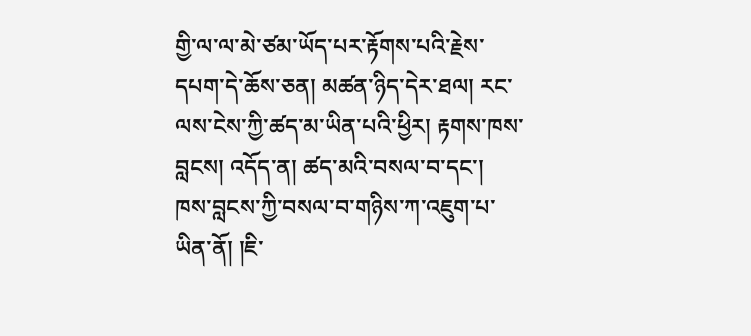གྱི་ལ་ལ་མེ་ཙམ་ཡོད་པར་རྟོགས་པའི་རྗེས་དཔག་དེ་ཆོས་ཅན། མཚན་ཉིད་དེར་ཐལ། རང་ལས་ངེས་ཀྱི་ཚད་མ་ཡིན་པའི་ཕྱིར། རྟགས་ཁས་བླངས། འདོད་ན། ཚད་མའི་བསལ་བ་དང་། ཁས་བླངས་ཀྱི་བསལ་བ་གཉིས་ཀ་འཇུག་པ་ཡིན་ནོ། །ཇི་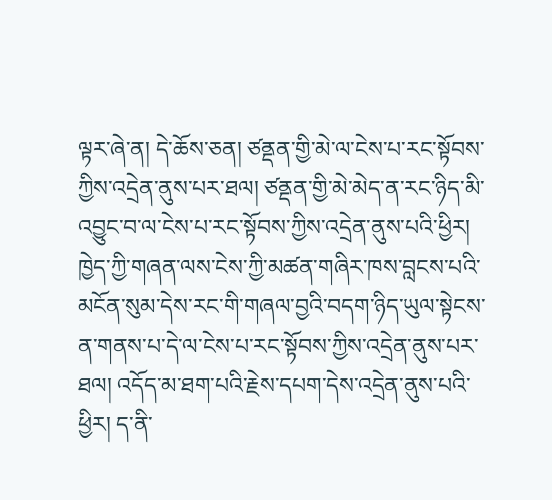ལྟར་ཞེ་ན། དེ་ཆོས་ཅན། ཙནྡན་གྱི་མེ་ལ་ངེས་པ་རང་སྟོབས་ཀྱིས་འདྲེན་ནུས་པར་ཐལ། ཙནྡན་གྱི་མེ་མེད་ན་རང་ཉིད་མི་འབྱུང་བ་ལ་ངེས་པ་རང་སྟོབས་ཀྱིས་འདྲེན་ནུས་པའི་ཕྱིར། ཁྱེད་ཀྱི་གཞན་ལས་ངེས་ཀྱི་མཚན་གཞིར་ཁས་བླངས་པའི་མངོན་སུམ་དེས་རང་གི་གཞལ་བྱའི་བདག་ཉིད་ཡུལ་སྟེངས་ན་གནས་པ་དེ་ལ་ངེས་པ་རང་སྟོབས་ཀྱིས་འདྲེན་ནུས་པར་ཐལ། འདོད་མ་ཐག་པའི་རྗེས་དཔག་དེས་འདྲེན་ནུས་པའི་ཕྱིར། ད་ནི་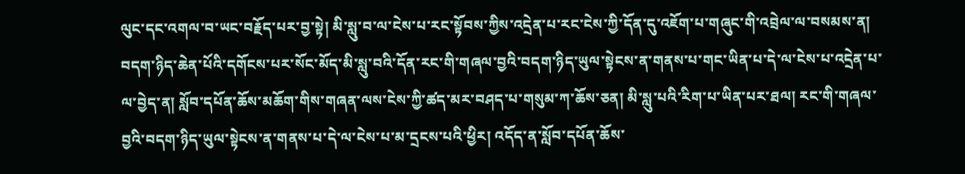ལུང་དང་འགལ་བ་ཡང་བརྗོད་པར་བྱ་སྟེ། མི་སླུ་བ་ལ་ངེས་པ་རང་སྟོབས་ཀྱིས་འདྲེན་པ་རང་ངེས་ཀྱི་དོན་དུ་འཇོག་པ་གཞུང་གི་འབྲེལ་ལ་བསམས་ན། བདག་ཉིད་ཆེན་པོའི་དགོངས་པར་སོང་མོད་མི་སླུ་བའི་དོན་རང་གི་གཞལ་བྱའི་བདག་ཉིད་ཡུལ་སྟེངས་ན་གནས་པ་གང་ཡིན་པ་དེ་ལ་ངེས་པ་འདྲེན་པ་ལ་བྱེད་ན། སློབ་དཔོན་ཆོས་མཆོག་གིས་གཞན་ལས་ངེས་ཀྱི་ཚད་མར་བཤད་པ་གསུམ་ཀ་ཆོས་ཅན། མི་སླུ་པའི་རིག་པ་ཡིན་པར་ཐལ། རང་གི་གཞལ་བྱའི་བདག་ཉིད་ཡུལ་སྟེངས་ན་གནས་པ་དེ་ལ་ངེས་པ་མ་དྲངས་པའི་ཕྱིར། འདོད་ན་སློབ་དཔོན་ཆོས་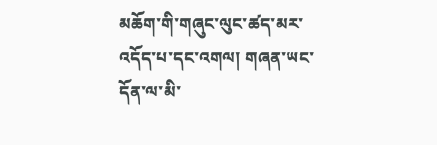མཆོག་གི་གཞུང་ལུང་ཚད་མར་འདོད་པ་དང་འགལ། གཞན་ཡང་དོན་ལ་མི་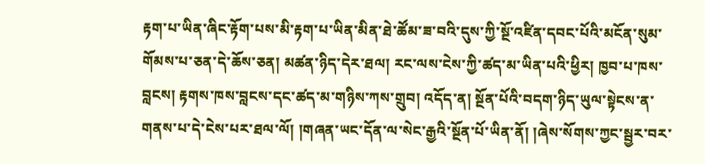རྟག་པ་ཡིན་ཞིང་རྟོག་པས་མི་རྟག་པ་ཡིན་མིན་ཐེ་ཚོམ་ཟ་བའི་དུས་ཀྱི་སྔོ་འཛིན་དབང་པོའི་མངོན་སུམ་གོམས་པ་ཅན་དེ་ཆོས་ཅན། མཚན་ཉིད་དེར་ཐལ། རང་ལས་ངེས་ཀྱི་ཚད་མ་ཡིན་པའི་ཕྱིར། ཁྱབ་པ་ཁས་བླངས། རྟགས་ཁས་བླངས་དང་ཚད་མ་གཉིས་ཀས་གྲུབ། འདོད་ན། སྔོན་པོའི་བདག་ཉིད་ཡུལ་སྟེངས་ན་གནས་པ་དེ་ངེས་པར་ཐལ་ལོ། །གཞན་ཡང་དོན་ལ་སེང་རྒྱའི་སྔོན་པོ་ཡིན་ནོ། །ཞེས་སོགས་ཀྱང་སྦྱར་བར་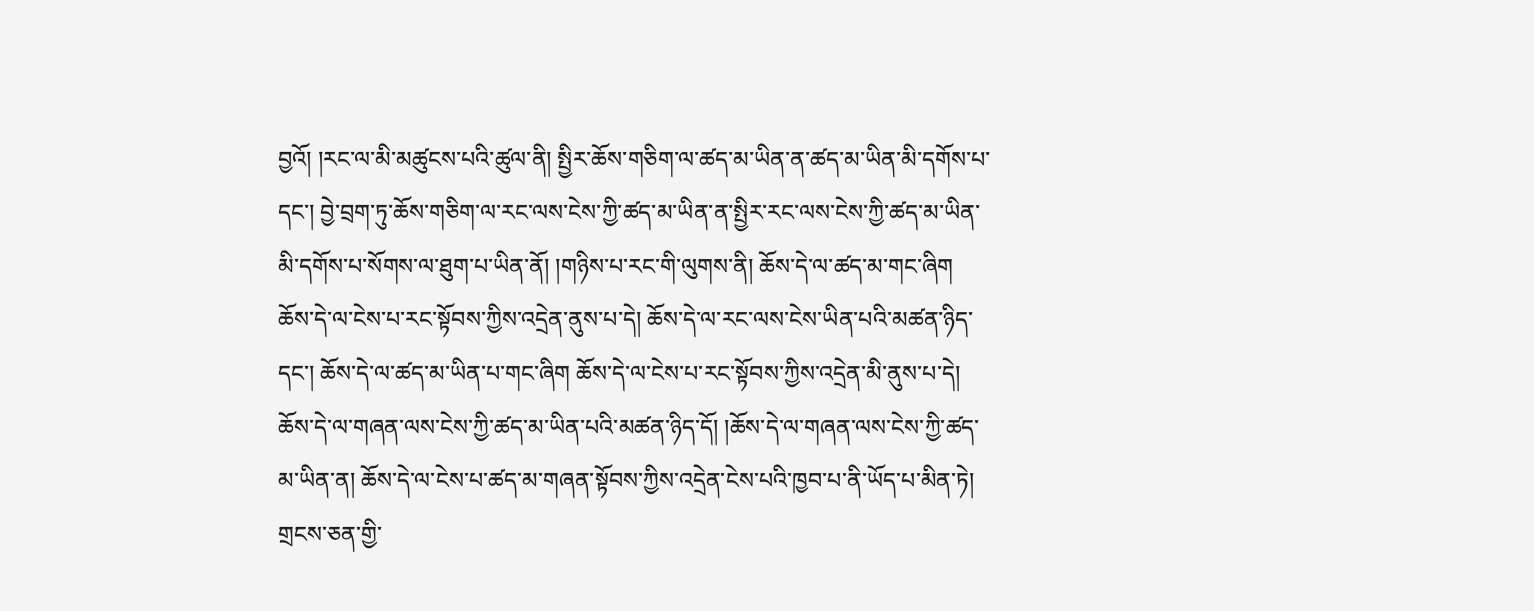བྱའོ། །རང་ལ་མི་མཚུངས་པའི་ཚུལ་ནི། སྤྱིར་ཆོས་གཅིག་ལ་ཚད་མ་ཡིན་ན་ཚད་མ་ཡིན་མི་དགོས་པ་དང་། བྱེ་བྲག་ཏུ་ཆོས་གཅིག་ལ་རང་ལས་ངེས་ཀྱི་ཚད་མ་ཡིན་ན་སྤྱིར་རང་ལས་ངེས་ཀྱི་ཚད་མ་ཡིན་མི་དགོས་པ་སོགས་ལ་ཐུག་པ་ཡིན་ནོ། །གཉིས་པ་རང་གི་ལུགས་ནི། ཆོས་དེ་ལ་ཚད་མ་གང་ཞིག ཆོས་དེ་ལ་ངེས་པ་རང་སྟོབས་ཀྱིས་འདྲེན་ནུས་པ་དེ། ཆོས་དེ་ལ་རང་ལས་ངེས་ཡིན་པའི་མཚན་ཉིད་དང་། ཆོས་དེ་ལ་ཚད་མ་ཡིན་པ་གང་ཞིག ཆོས་དེ་ལ་ངེས་པ་རང་སྟོབས་ཀྱིས་འདྲེན་མི་ནུས་པ་དེ། ཆོས་དེ་ལ་གཞན་ལས་ངེས་ཀྱི་ཚད་མ་ཡིན་པའི་མཚན་ཉིད་དོ། །ཆོས་དེ་ལ་གཞན་ལས་ངེས་ཀྱི་ཚད་མ་ཡིན་ན། ཆོས་དེ་ལ་ངེས་པ་ཚད་མ་གཞན་སྟོབས་ཀྱིས་འདྲེན་ངེས་པའི་ཁྱབ་པ་ནི་ཡོད་པ་མིན་ཏེ། གྲངས་ཅན་གྱི་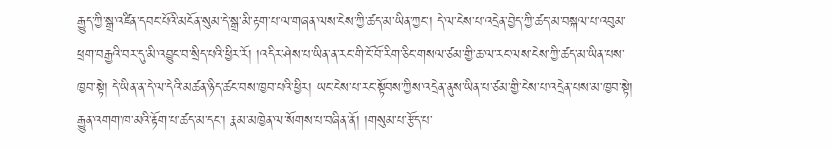རྒྱུད་ཀྱི་སྒྲ་འཛིན་དབང་པོའི་མངོན་སུམ་དེ་སྒྲ་མི་རྟག་པ་ལ་གཞན་ལས་ངེས་ཀྱི་ཚད་མ་ཡིན་ཀྱང་། དེ་ལ་ངེས་པ་འདྲེན་བྱེད་ཀྱི་ཚད་མ་བསྐལ་པ་འབུམ་ཕྲག་བརྒྱའི་བར་དུ་མི་འབྱུང་བ་སྲིད་པའི་ཕྱིར་རོ། །འདིར་ཤེས་པ་ཡིན་ན་རང་གི་ངོ་བོ་རིག་ཅིང་གསལ་ཙམ་གྱི་ཆ་ལ་རང་ལས་ངེས་ཀྱི་ཚད་མ་ཡིན་པས་ཁྱབ་སྟེ། དེ་ཡིན་ན་དེ་ལ་དེའི་མཚན་ཉིད་ཚང་བས་ཁྱབ་པའི་ཕྱིར། ཡང་ངེས་པ་རང་སྟོབས་ཀྱིས་འདྲེན་ནུས་ཡིན་པ་ཙམ་གྱི་ངེས་པ་འདྲེན་པས་མ་ཁྱབ་སྟེ། རྒྱུན་འགག་ཁ་མའི་རྟོག་པ་ཚད་མ་དང་། རྣམ་མཁྱེན་ལ་སོགས་པ་བཞིན་ནོ། །གསུམ་པ་རྩོད་པ་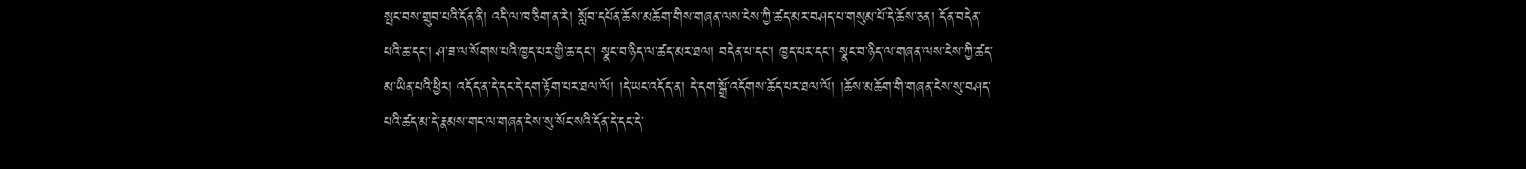སྤང་བས་གྲུབ་པའི་དོན་ནི། འདི་ལ་ཁ་ཅིག་ན་རེ། སློབ་དཔོན་ཆོས་མཆོག་གིས་གཞན་ལས་ངེས་ཀྱི་ཚད་མར་བཤད་པ་གསུམ་པོ་དེ་ཆོས་ཅན། དོན་བདེན་པའི་ཆ་དང་། ཤ་ཟ་ལ་སོགས་པའི་ཁྱད་པར་གྱི་ཆ་དང་། སྣང་བ་ཉིད་ལ་ཚད་མར་ཐལ། བདེན་པ་དང་། ཁྱད་པར་དང་། སྣང་བ་ཉིད་ལ་གཞན་ལས་ངེས་ཀྱི་ཚད་མ་ཡིན་པའི་ཕྱིར། འདོད་ན་དེ་དང་དེ་དག་རྟོག་པར་ཐལ་ལོ། །དེ་ཡང་འདོད་ན། དེ་དག་སྒྲོ་འདོགས་ཆོད་པར་ཐལ་ལོ། །ཆོས་མཆོག་གི་གཞན་ངེས་སུ་བཤད་པའི་ཚད་མ་དེ་རྣམས་གང་ལ་གཞན་ངེས་སུ་སོང་སའི་དོན་དེ་དང་དེ་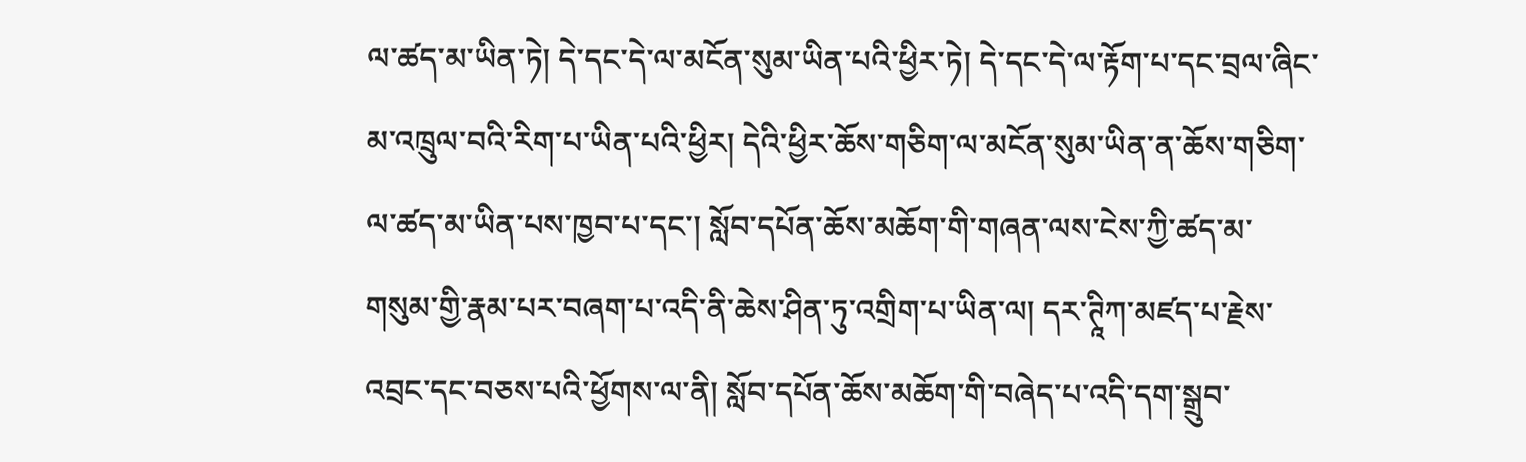ལ་ཚད་མ་ཡིན་ཏེ། དེ་དང་དེ་ལ་མངོན་སུམ་ཡིན་པའི་ཕྱིར་ཏེ། དེ་དང་དེ་ལ་རྟོག་པ་དང་བྲལ་ཞིང་མ་འཁྲུལ་བའི་རིག་པ་ཡིན་པའི་ཕྱིར། དེའི་ཕྱིར་ཆོས་གཅིག་ལ་མངོན་སུམ་ཡིན་ན་ཆོས་གཅིག་ལ་ཚད་མ་ཡིན་པས་ཁྱབ་པ་དང་། སློབ་དཔོན་ཆོས་མཆོག་གི་གཞན་ལས་ངེས་ཀྱི་ཚད་མ་གསུམ་གྱི་རྣམ་པར་བཞག་པ་འདི་ནི་ཆེས་ཤིན་ཏུ་འགྲིག་པ་ཡིན་ལ། དར་ཊཱིཀ་མཛད་པ་རྗེས་འབྲང་དང་བཅས་པའི་ཕྱོགས་ལ་ནི། སློབ་དཔོན་ཆོས་མཆོག་གི་བཞེད་པ་འདི་དག་སྒྲུབ་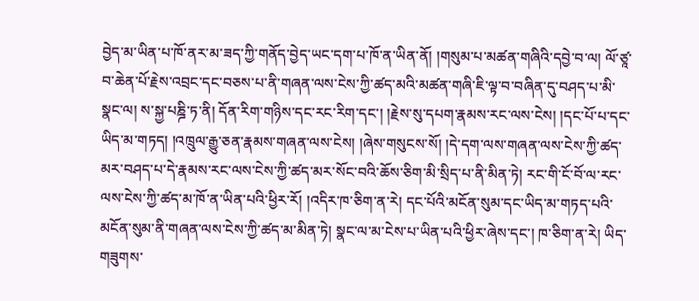བྱེད་མ་ཡིན་པ་ཁོ་ནར་མ་ཟད་ཀྱི་གནོད་བྱེད་ཡང་དག་པ་ཁོ་ན་ཡིན་ནོ། །གསུམ་པ་མཚན་གཞིའི་དབྱེ་བ་ལ། ལོ་ཙཱ་བ་ཆེན་པོ་རྗེས་འབྲང་དང་བཅས་པ་ནི་གཞན་ལས་ངེས་ཀྱི་ཚད་མའི་མཚན་གཞི་ཇི་ལྟ་བ་བཞིན་དུ་བཤད་པ་མི་སྣང་ལ། ས་སྐྱ་པཎྜི་ཏ་ནི། དོན་རིག་གཉིས་དང་རང་རིག་དང་། །རྗེས་སུ་དཔག་རྣམས་རང་ལས་ངེས། །དང་པོ་པ་དང་ཡིད་མ་གཏད། །འཁྲུལ་རྒྱུ་ཅན་རྣམས་གཞན་ལས་ངེས། །ཞེས་གསུངས་སོ། །དེ་དག་ལས་གཞན་ལས་ངེས་ཀྱི་ཚད་མར་བཤད་པ་དེ་རྣམས་རང་ལས་ངེས་ཀྱི་ཚད་མར་སོང་བའི་ཆོས་ཅིག་མི་སྲིད་པ་ནི་མིན་ཏེ། རང་གི་ངོ་བོ་ལ་རང་ལས་ངེས་ཀྱི་ཚད་མ་ཁོ་ན་ཡིན་པའི་ཕྱིར་རོ། །འདིར་ཁ་ཅིག་ན་རེ། དང་པོའི་མངོན་སུམ་དང་ཡིད་མ་གཏད་པའི་མངོན་སུམ་ནི་གཞན་ལས་ངེས་ཀྱི་ཚད་མ་མིན་ཏེ། སྣང་ལ་མ་ངེས་པ་ཡིན་པའི་ཕྱིར་ཞེས་དང་། ཁ་ཅིག་ན་རེ། ཡིད་གཟུགས་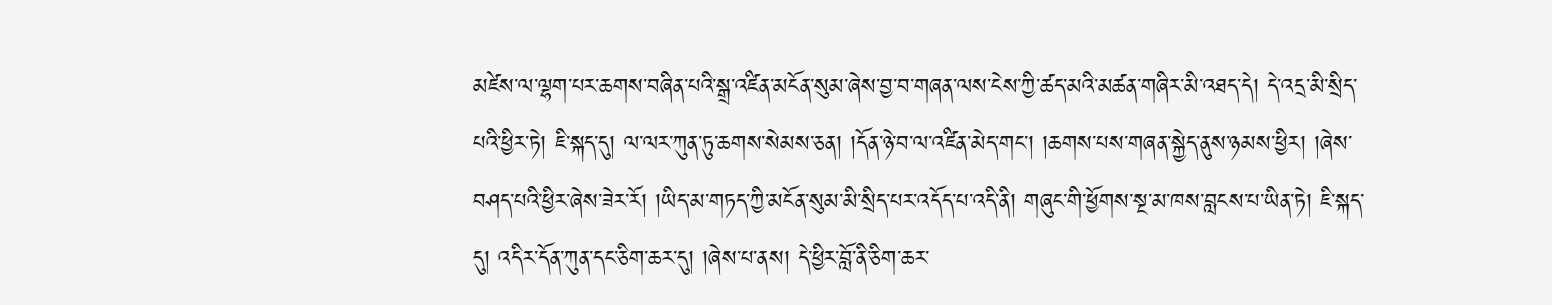མཛེས་ལ་ལྷག་པར་ཆགས་བཞིན་པའི་སྒྲ་འཛིན་མངོན་སུམ་ཞེས་བྱ་བ་གཞན་ལས་ངེས་ཀྱི་ཚད་མའི་མཚན་གཞིར་མི་འཐད་དེ། དེ་འདྲ་མི་སྲིད་པའི་ཕྱིར་ཏེ། ཇི་སྐད་དུ། ལ་ལར་ཀུན་ཏུ་ཆགས་སེམས་ཅན། །དོན་ཉེ་བ་ལ་འཛིན་མེད་གང་། །ཆགས་པས་གཞན་སྐྱེད་ནུས་ཉམས་ཕྱིར། །ཞེས་བཤད་པའི་ཕྱིར་ཞེས་ཟེར་རོ། །ཡིད་མ་གཏད་ཀྱི་མངོན་སུམ་མི་སྲིད་པར་འདོད་པ་འདི་ནི། གཞུང་གི་ཕྱོགས་སྔ་མ་ཁས་བླངས་པ་ཡིན་ཏེ། ཇི་སྐད་དུ། འདིར་དོན་ཀུན་དང་ཅིག་ཆར་དུ། །ཞེས་པ་ནས། དེ་ཕྱིར་བློ་ནི་ཅིག་ཆར་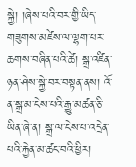སྐྱེ། །ཞེས་པའི་བར་གྱི་ཡིད་གཟུགས་མཛེས་ལ་ལྷག་པར་ཆགས་བཞིན་པའི་ཚེ། སྒྲ་འཛིན་ཉན་ཤེས་སྐྱེ་བར་བསྟན་ནས། འོ་ན་སྒྲ་མ་ངེས་པའི་རྒྱུ་མཚན་ཅི་ཡིན་ཞེ་ན། སྒྲ་ལ་ངེས་པ་འདྲེན་པའི་རྐྱེན་མ་ཚང་བའི་ཕྱིར།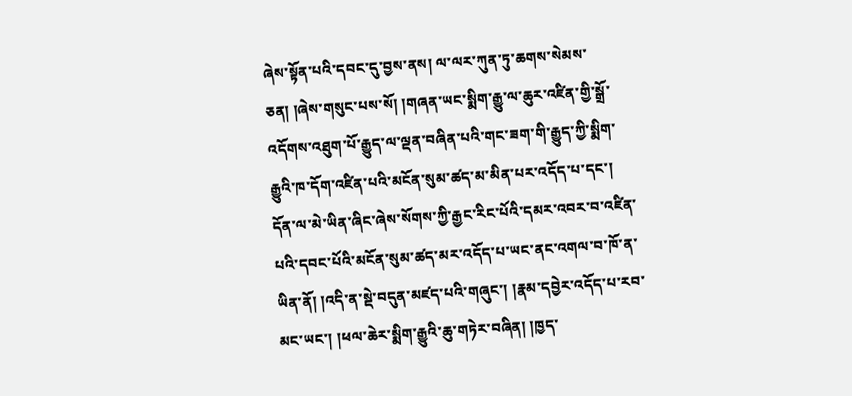ཞེས་སྟོན་པའི་དབང་དུ་བྱས་ནས། ལ་ལར་ཀུན་ཏུ་ཆགས་སེམས་ཅན། །ཞེས་གསུང་པས་སོ། །གཞན་ཡང་སྨིག་རྒྱུ་ལ་ཆུར་འཛིན་གྱི་སྒྲོ་འདོགས་འཐུག་པོ་རྒྱུད་ལ་ལྡན་བཞིན་པའི་གང་ཟག་གི་རྒྱུད་ཀྱི་སྨིག་རྒྱུའི་ཁ་དོག་འཛིན་པའི་མངོན་སུམ་ཚད་མ་མིན་པར་འདོད་པ་དང་། དོན་ལ་མེ་ཡིན་ཞིང་ཞེས་སོགས་ཀྱི་རྒྱང་རིང་པོའི་དམར་འབར་བ་འཛིན་པའི་དབང་པོའི་མངོན་སུམ་ཚད་མར་འདོད་པ་ཡང་ནང་འགལ་བ་ཁོ་ན་ཡིན་ནོ། །འདི་ན་སྡེ་བདུན་མཛད་པའི་གཞུང་། །རྣམ་དབྱེར་འདོད་པ་རབ་མང་ཡང་། །ཕལ་ཆེར་སྨིག་རྒྱུའི་ཆུ་གཏེར་བཞིན། །ཁྱད་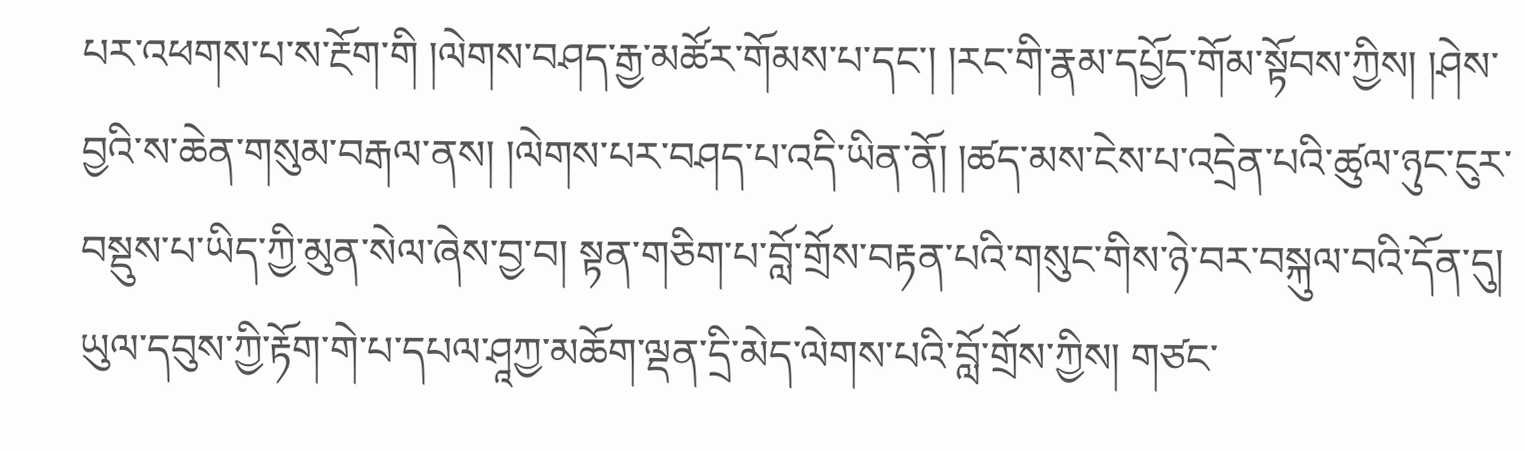པར་འཕགས་པ་ས་རྔོག་གི །ལེགས་བཤད་རྒྱ་མཚོར་གོམས་པ་དང་། །རང་གི་རྣམ་དཔྱོད་གོམ་སྟོབས་ཀྱིས། །ཤེས་བྱའི་ས་ཆེན་གསུམ་བརྒལ་ནས། །ལེགས་པར་བཤད་པ་འདི་ཡིན་ནོ། །ཚད་མས་ངེས་པ་འདྲེན་པའི་ཚུལ་ཉུང་ངུར་བསྡུས་པ་ཡིད་ཀྱི་མུན་སེལ་ཞེས་བྱ་བ། སྟན་གཅིག་པ་བློ་གྲོས་བརྟན་པའི་གསུང་གིས་ཉེ་བར་བསྐུལ་བའི་དོན་དུ། ཡུལ་དབུས་ཀྱི་རྟོག་གེ་པ་དཔལ་ཤཱཀྱ་མཆོག་ལྡན་དྲི་མེད་ལེགས་པའི་བློ་གྲོས་ཀྱིས། གཙང་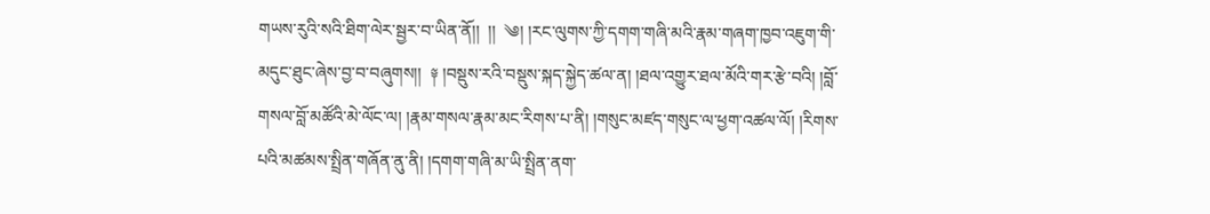གཡས་རུའི་སའི་ཐིག་ལེར་སྦྱར་བ་ཡིན་ནོ།།  །།  ༄། །རང་ལུགས་ཀྱི་དགག་གཞི་མའི་རྣམ་གཞག་ཁྱབ་འཇུག་གི་མདུང་ཐུང་ཞེས་བྱ་བ་བཞུགས།།  ༈ །བསྡུས་རའི་བསྡུས་སྐད་སྐྱེད་ཚལ་ན། །ཐལ་འགྱུར་ཐལ་མོའི་གར་རྩེ་བའི། །བློ་གསལ་བློ་མཚོའི་མེ་ལོང་ལ། །རྣམ་གསལ་རྣམ་མང་རིགས་པ་ནི། །གསུང་མཛད་གསུང་ལ་ཕྱག་འཚལ་ལོ། །རིགས་པའི་མཚམས་སྤྲིན་གཞོན་ནུ་ནི། །དགག་གཞི་མ་ཡི་སྤྲིན་ནག་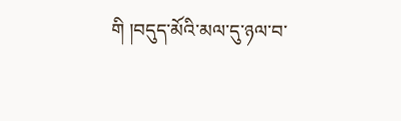གི །བདུད་མོའི་མལ་དུ་ཉལ་བ་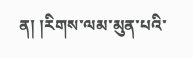ན། །རིགས་ལམ་མུན་པའི་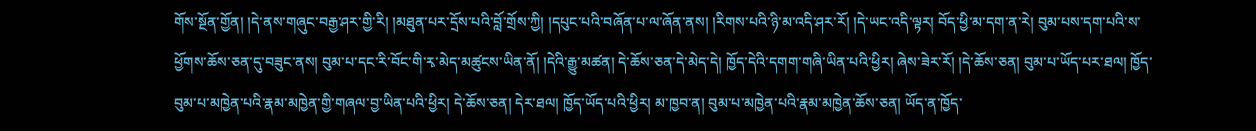གོས་སྔོན་གྱོན། །དེ་ནས་གཞུང་བརྒྱ་ཤར་གྱི་རི། །མཐུན་པར་དྲོས་པའི་བློ་གྲོས་ཀྱི། །དཔུང་པའི་བཞོན་པ་ལ་ཞོན་ནས། །རིགས་པའི་ཉི་མ་འདི་ཤར་རོ། །དེ་ཡང་འདི་ལྟར། བོད་ཕྱི་མ་དག་ན་རེ། བུམ་པས་དག་པའི་ས་ཕྱོགས་ཆོས་ཅན་དུ་བཟུང་ནས། བུམ་པ་དང་རི་བོང་གི་རྭ་མེད་མཚུངས་ཡིན་ནོ། །དེའི་རྒྱུ་མཚན། དེ་ཆོས་ཅན་དེ་མེད་དེ། ཁྱོད་དེའི་དགག་གཞི་ཡིན་པའི་ཕྱིར། ཞེས་ཟེར་རོ། །དེ་ཆོས་ཅན། བུམ་པ་ཡོད་པར་ཐལ། ཁྱོད་བུམ་པ་མཁྱེན་པའི་རྣམ་མཁྱེན་གྱི་གཞལ་བྱ་ཡིན་པའི་ཕྱིར། དེ་ཆོས་ཅན། དེར་ཐལ། ཁྱོད་ཡོད་པའི་ཕྱིར། མ་ཁྱབ་ན། བུམ་པ་མཁྱེན་པའི་རྣམ་མཁྱེན་ཆོས་ཅན། ཡོད་ན་ཁྱོད་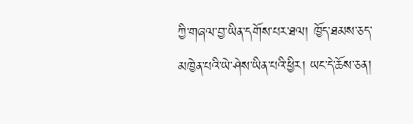ཀྱི་གཞལ་བྱ་ཡིན་དགོས་པར་ཐལ། ཁྱོད་ཐམས་ཅད་མཁྱེན་པའི་ཡེ་ཤེས་ཡིན་པའི་ཕྱིར། ཡང་དེ་ཆོས་ཅན།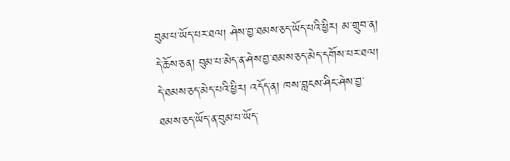བུམ་པ་ཡོད་པར་ཐལ། ཤེས་བྱ་ཐམས་ཅད་ཡོད་པའི་ཕྱིར། མ་གྲུབ་ན། དེ་ཆོས་ཅན། བུམ་པ་མེད་ན་ཤེས་བྱ་ཐམས་ཅད་མེད་དགོས་པར་ཐལ། དེ་ཐམས་ཅད་མེད་པའི་ཕྱིར། འདོད་ན། ཁས་བླངས་ཤིང་ཤེས་བྱ་ཐམས་ཅད་ཡོད་ན་བུམ་པ་ཡོད་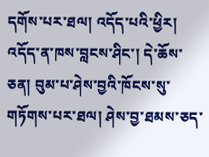དགོས་པར་ཐལ། འདོད་པའི་ཕྱིར། འདོད་ན་ཁས་བླངས་ཤིང་། དེ་ཆོས་ཅན། བུམ་པ་ཤེས་བྱའི་ཁོངས་སུ་གཏོགས་པར་ཐལ། ཤེས་བྱ་ཐམས་ཅད་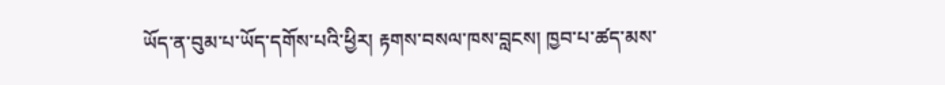ཡོད་ན་བུམ་པ་ཡོད་དགོས་པའི་ཕྱིར། རྟགས་བསལ་ཁས་བླངས། ཁྱབ་པ་ཚད་མས་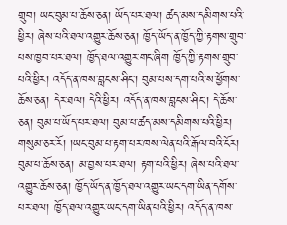གྲུབ། ཡང་བུམ་པ་ཆོས་ཅན། ཡོད་པར་ཐལ། ཚད་མས་དམིགས་པའི་ཕྱིར། ཞེས་པའི་ཐལ་འགྱུར་ཆོས་ཅན། ཁྱོད་ཡོད་ན་ཁྱོད་ཀྱི་རྟགས་གྲུབ་པས་ཁྱབ་པར་ཐལ། ཁྱོད་ཐལ་འགྱུར་གང་ཞིག ཁྱོད་ཀྱི་རྟགས་གྲུབ་པའི་ཕྱིར། འདོད་ན་ཁས་བླངས་ཤིང་། བུམ་པས་དག་པའི་ས་ཕྱོགས་ཆོས་ཅན། དེར་ཐལ། དེའི་ཕྱིར། འདོད་ན་ཁས་བླངས་ཤིང་། དེ་ཆོས་ཅན། བུམ་པ་ཡོད་པར་ཐལ། བུམ་པ་ཚད་མས་དམིགས་པའི་ཕྱིར། གསུམ་ཅར་རོ། །ཡང་བུམ་པ་རྟག་པར་ཁས་ལེན་པའི་རྒོལ་བའི་ངོར། བུམ་པ་ཆོས་ཅན། མ་བྱས་པར་ཐལ། རྟག་པའི་ཕྱིར། ཞེས་པའི་ཐལ་འགྱུར་ཆོས་ཅན། ཁྱོད་ཡོད་ན་ཁྱོད་ཐལ་འགྱུར་ཡང་དག་ཡིན་དགོས་པར་ཐལ། ཁྱོད་ཐལ་འགྱུར་ཡང་དག་ཡིན་པའི་ཕྱིར། འདོད་ན་ཁས་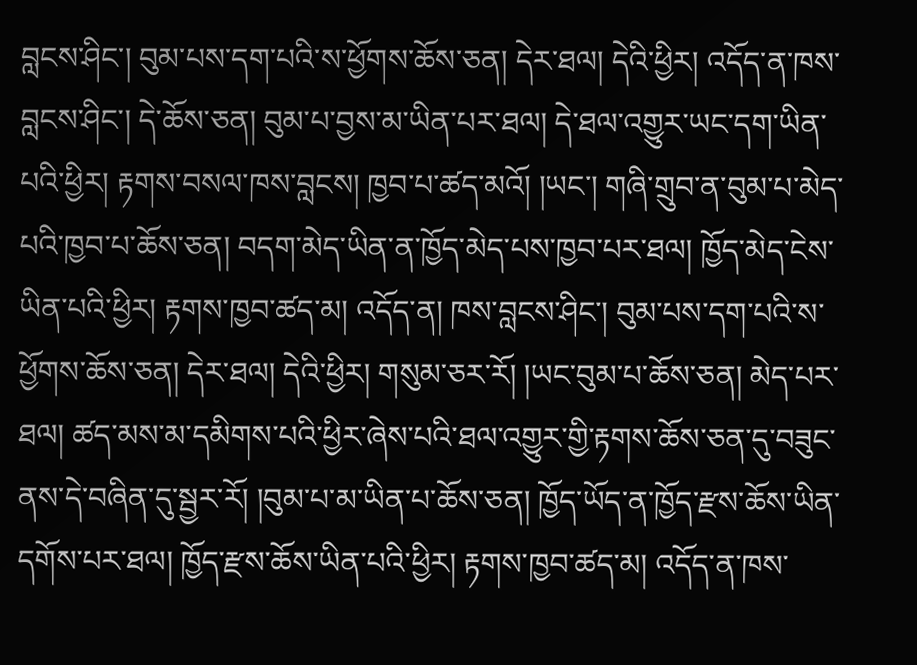བླངས་ཤིང་། བུམ་པས་དག་པའི་ས་ཕྱོགས་ཆོས་ཅན། དེར་ཐལ། དེའི་ཕྱིར། འདོད་ན་ཁས་བླངས་ཤིང་། དེ་ཆོས་ཅན། བུམ་པ་བྱས་མ་ཡིན་པར་ཐལ། དེ་ཐལ་འགྱུར་ཡང་དག་ཡིན་པའི་ཕྱིར། རྟགས་བསལ་ཁས་བླངས། ཁྱབ་པ་ཚད་མའོ། །ཡང་། གཞི་གྲུབ་ན་བུམ་པ་མེད་པའི་ཁྱབ་པ་ཆོས་ཅན། བདག་མེད་ཡིན་ན་ཁྱོད་མེད་པས་ཁྱབ་པར་ཐལ། ཁྱོད་མེད་ངེས་ཡིན་པའི་ཕྱིར། རྟགས་ཁྱབ་ཚད་མ། འདོད་ན། ཁས་བླངས་ཤིང་། བུམ་པས་དག་པའི་ས་ཕྱོགས་ཆོས་ཅན། དེར་ཐལ། དེའི་ཕྱིར། གསུམ་ཅར་རོ། །ཡང་བུམ་པ་ཆོས་ཅན། མེད་པར་ཐལ། ཚད་མས་མ་དམིགས་པའི་ཕྱིར་ཞེས་པའི་ཐལ་འགྱུར་གྱི་རྟགས་ཆོས་ཅན་དུ་བཟུང་ནས་དེ་བཞིན་དུ་སྦྱར་རོ། །བུམ་པ་མ་ཡིན་པ་ཆོས་ཅན། ཁྱོད་ཡོད་ན་ཁྱོད་རྫས་ཆོས་ཡིན་དགོས་པར་ཐལ། ཁྱོད་རྫས་ཆོས་ཡིན་པའི་ཕྱིར། རྟགས་ཁྱབ་ཚད་མ། འདོད་ན་ཁས་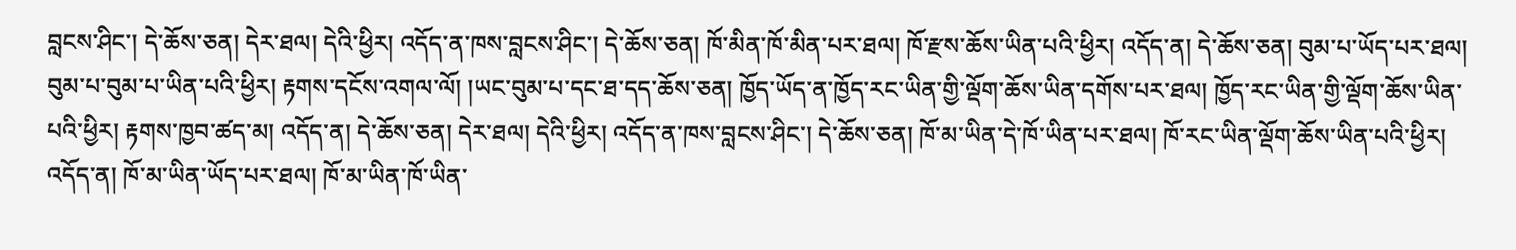བླངས་ཤིང་། དེ་ཆོས་ཅན། དེར་ཐལ། དེའི་ཕྱིར། འདོད་ན་ཁས་བླངས་ཤིང་། དེ་ཆོས་ཅན། ཁོ་མིན་ཁོ་མིན་པར་ཐལ། ཁོ་རྫས་ཆོས་ཡིན་པའི་ཕྱིར། འདོད་ན། དེ་ཆོས་ཅན། བུམ་པ་ཡོད་པར་ཐལ། བུམ་པ་བུམ་པ་ཡིན་པའི་ཕྱིར། རྟགས་དངོས་འགལ་ལོ། །ཡང་བུམ་པ་དང་ཐ་དད་ཆོས་ཅན། ཁྱོད་ཡོད་ན་ཁྱོད་རང་ཡིན་གྱི་ལྡོག་ཆོས་ཡིན་དགོས་པར་ཐལ། ཁྱོད་རང་ཡིན་གྱི་ལྡོག་ཆོས་ཡིན་པའི་ཕྱིར། རྟགས་ཁྱབ་ཚད་མ། འདོད་ན། དེ་ཆོས་ཅན། དེར་ཐལ། དེའི་ཕྱིར། འདོད་ན་ཁས་བླངས་ཤིང་། དེ་ཆོས་ཅན། ཁོ་མ་ཡིན་དེ་ཁོ་ཡིན་པར་ཐལ། ཁོ་རང་ཡིན་ལྡོག་ཆོས་ཡིན་པའི་ཕྱིར། འདོད་ན། ཁོ་མ་ཡིན་ཡོད་པར་ཐལ། ཁོ་མ་ཡིན་ཁོ་ཡིན་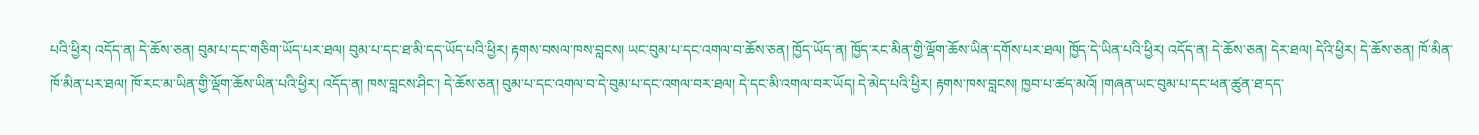པའི་ཕྱིར། འདོད་ན། དེ་ཆོས་ཅན། བུམ་པ་དང་གཅིག་ཡོད་པར་ཐལ། བུམ་པ་དང་ཐ་མི་དད་ཡོད་པའི་ཕྱིར། རྟགས་བསལ་ཁས་བླངས། ཡང་བུམ་པ་དང་འགལ་བ་ཆོས་ཅན། ཁྱོད་ཡོད་ན། ཁྱོད་རང་མིན་གྱི་ལྡོག་ཆོས་ཡིན་དགོས་པར་ཐལ། ཁྱོད་དེ་ཡིན་པའི་ཕྱིར། འདོད་ན། དེ་ཆོས་ཅན། དེར་ཐལ། དེའི་ཕྱིར། དེ་ཆོས་ཅན། ཁོ་མིན་ཁོ་མིན་པར་ཐལ། ཁོ་རང་མ་ཡིན་གྱི་ལྡོག་ཆོས་ཡིན་པའི་ཕྱིར། འདོད་ན། ཁས་བླངས་ཤིང་། དེ་ཆོས་ཅན། བུམ་པ་དང་འགལ་བ་དེ་བུམ་པ་དང་འགལ་བར་ཐལ། དེ་དང་མི་འགལ་བར་ཡོད། དེ་མེད་པའི་ཕྱིར། རྟགས་ཁས་བླངས། ཁྱབ་པ་ཚད་མའོ། །གཞན་ཡང་བུམ་པ་དང་ཕན་ཚུན་ཐ་དད་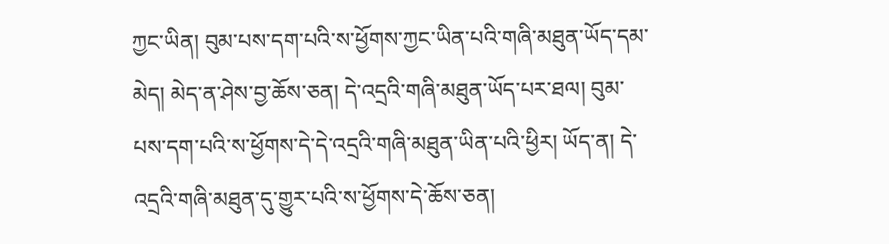ཀྱང་ཡིན། བུམ་པས་དག་པའི་ས་ཕྱོགས་ཀྱང་ཡིན་པའི་གཞི་མཐུན་ཡོད་དམ་མེད། མེད་ན་ཤེས་བྱ་ཆོས་ཅན། དེ་འདྲའི་གཞི་མཐུན་ཡོད་པར་ཐལ། བུམ་པས་དག་པའི་ས་ཕྱོགས་དེ་དེ་འདྲའི་གཞི་མཐུན་ཡིན་པའི་ཕྱིར། ཡོད་ན། དེ་འདྲའི་གཞི་མཐུན་དུ་གྱུར་པའི་ས་ཕྱོགས་དེ་ཆོས་ཅན།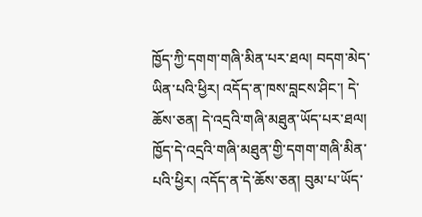ཁྱོད་ཀྱི་དགག་གཞི་མིན་པར་ཐལ། བདག་མེད་ཡིན་པའི་ཕྱིར། འདོད་ན་ཁས་བླངས་ཤིང་། དེ་ཆོས་ཅན། དེ་འདྲའི་གཞི་མཐུན་ཡོད་པར་ཐལ། ཁྱོད་དེ་འདྲའི་གཞི་མཐུན་གྱི་དགག་གཞི་མིན་པའི་ཕྱིར། འདོད་ན་དེ་ཆོས་ཅན། བུམ་པ་ཡོད་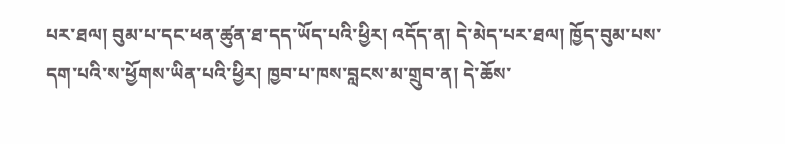པར་ཐལ། བུམ་པ་དང་ཕན་ཚུན་ཐ་དད་ཡོད་པའི་ཕྱིར། འདོད་ན། དེ་མེད་པར་ཐལ། ཁྱོད་བུམ་པས་དག་པའི་ས་ཕྱོགས་ཡིན་པའི་ཕྱིར། ཁྱབ་པ་ཁས་བླངས་མ་གྲུབ་ན། དེ་ཆོས་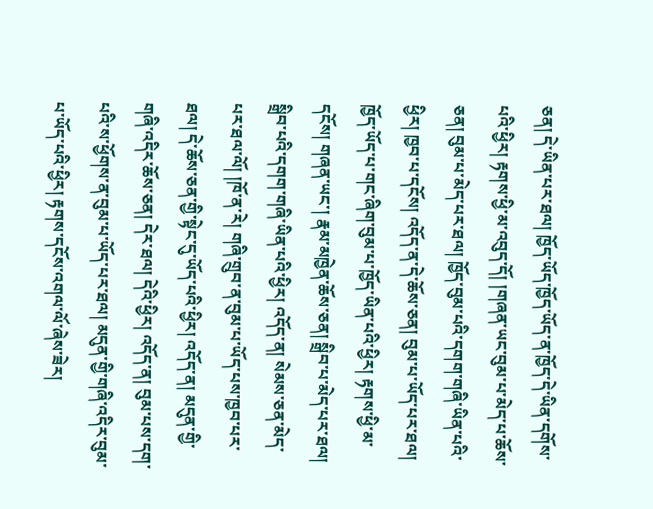ཅན། དེ་ཡིན་པར་ཐལ། ཁྱོད་ཡོད་ཁྱོད་ཡོད་ན་ཁྱོད་དེ་ཡིན་དགོས་པའི་ཕྱིར། རྟགས་ཕྱི་མ་འབུད་དོ། །གཞན་ཡང་བུམ་པ་མེད་པ་ཆོས་ཅན། བུམ་པ་མེད་པར་ཐལ། ཁྱོད་བུམ་པའི་དགག་གཞི་ཡིན་པའི་ཕྱིར། ཁྱབ་པ་དངོས། འདོད་ན་དེ་ཆོས་ཅན། བུམ་པ་ཡོད་པར་ཐལ། ཁྱོད་ཡོད་པ་གང་ཞིག་བུམ་པ་ཁྱོད་ཡིན་པའི་ཕྱིར། རྟགས་ཕྱི་མ་དངོས། གཞན་ཡང་། རྣམ་མཁྱེན་ཆོས་ཅན། སྒྲིབ་པ་མེད་པར་ཐལ། སྒྲིབ་པའི་དགག་གཞི་ཡིན་པའི་ཕྱིར། འདོད་ན། སེམས་ཅན་མེད་པར་ཐལ་ལོ། །ཁོ་ན་རེ། གཞི་གྲུབ་ན་བུམ་པ་ཡོད་པས་ཁྱབ་པར་ཐལ། དེ་ཆོས་ཅན་གྱི་སྟེང་དུ་ཡོད་པའི་ཕྱིར། འདོད་ན། མདུན་གྱི་གཞི་འདིར་ཆོས་ཅན། དེར་ཐལ། དེའི་ཕྱིར། འདོད་ན། བུམ་པས་དག་པའི་ས་ཕྱོགས་ན་བུམ་པ་ཡོད་པར་ཐལ། མདུན་གྱི་གཞི་འདིར་བུམ་པ་ཡོད་པའི་ཕྱིར། རྟགས་དངོས་འགལ་ལོ་ཞེས་ཟེར།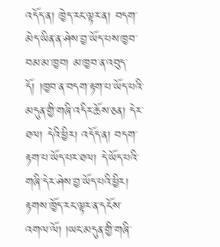འདོད་ན། ཁྱེད་རང་ལྟར་ན། བདག་མེད་ཡིན་ན་ཤེས་བྱ་ཡོད་པས་ཁྱབ་བམ་མ་ཁྱབ། མ་ཁྱབ་ན་འབུད་དོ། །ཁྱབ་ན་བདག་རྟག་པ་ཡོད་པའི་མདུན་གྱི་གཞི་འདིར་ཆོས་ཅན། དེར་ཐལ། དེའི་ཕྱིར། འདོད་ན། བདག་རྟག་པ་ཡོད་པར་ཐལ། དེ་ཡོད་པའི་གཞི་དེར་ཤེས་བྱ་ཡོད་པའི་ཕྱིར། རྟགས་ཁྱོད་རང་ལྟར་ན་དངོས་འགལ་ལོ། །ཡང་མདུན་གྱི་གཞི་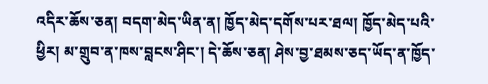འདིར་ཆོས་ཅན། བདག་མེད་ཡིན་ན། ཁྱོད་མེད་དགོས་པར་ཐལ། ཁྱོད་མེད་པའི་ཕྱིར། མ་གྲུབ་ན་ཁས་བླངས་ཤིང་། དེ་ཆོས་ཅན། ཤེས་བྱ་ཐམས་ཅད་ཡོད་ན་ཁྱོད་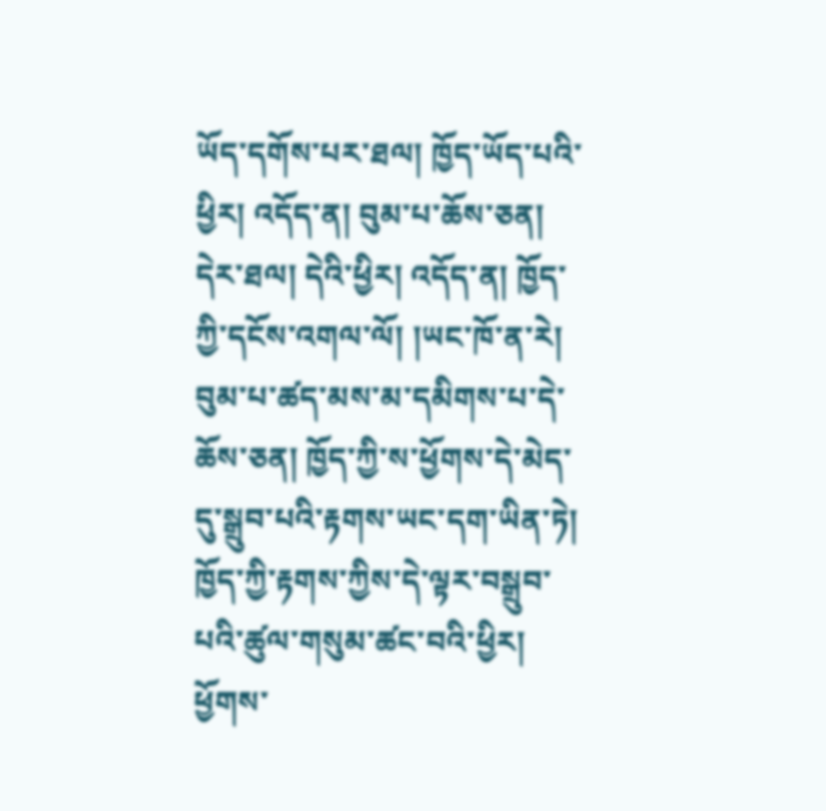ཡོད་དགོས་པར་ཐལ། ཁྱོད་ཡོད་པའི་ཕྱིར། འདོད་ན། བུམ་པ་ཆོས་ཅན། དེར་ཐལ། དེའི་ཕྱིར། འདོད་ན། ཁྱོད་ཀྱི་དངོས་འགལ་ལོ། །ཡང་ཁོ་ན་རེ། བུམ་པ་ཚད་མས་མ་དམིགས་པ་དེ་ཆོས་ཅན། ཁྱོད་ཀྱི་ས་ཕྱོགས་དེ་མེད་དུ་སྒྲུབ་པའི་རྟགས་ཡང་དག་ཡིན་ཏེ། ཁྱོད་ཀྱི་རྟགས་ཀྱིས་དེ་ལྟར་བསྒྲུབ་པའི་ཚུལ་གསུམ་ཚང་བའི་ཕྱིར། ཕྱོགས་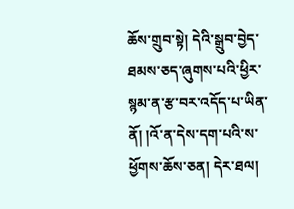ཆོས་གྲུབ་སྟེ། དེའི་སྒྲུབ་བྱེད་ཐམས་ཅད་ཞུགས་པའི་ཕྱིར་སྙམ་ན་རྩ་བར་འདོད་པ་ཡིན་ནོ། །འོ་ན་དེས་དག་པའི་ས་ཕྱོགས་ཆོས་ཅན། དེར་ཐལ།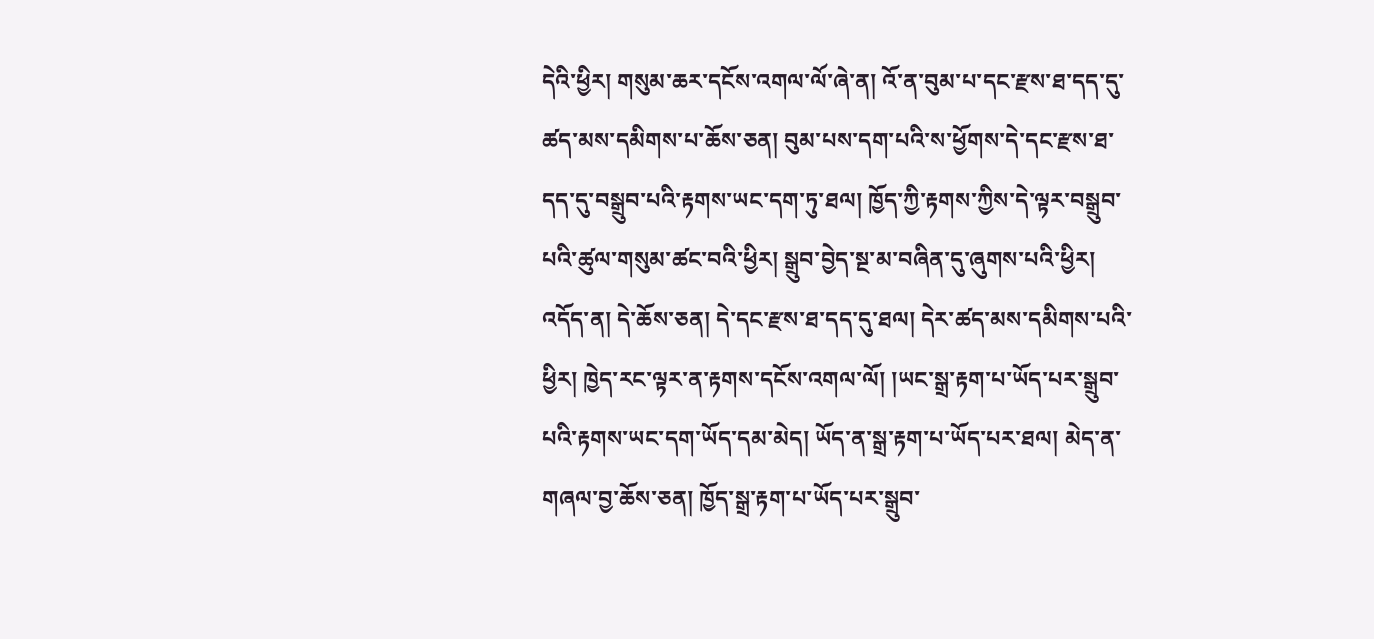དེའི་ཕྱིར། གསུམ་ཆར་དངོས་འགལ་ལོ་ཞེ་ན། འོ་ན་བུམ་པ་དང་རྫས་ཐ་དད་དུ་ཚད་མས་དམིགས་པ་ཆོས་ཅན། བུམ་པས་དག་པའི་ས་ཕྱོགས་དེ་དང་རྫས་ཐ་དད་དུ་བསྒྲུབ་པའི་རྟགས་ཡང་དག་ཏུ་ཐལ། ཁྱོད་ཀྱི་རྟགས་ཀྱིས་དེ་ལྟར་བསྒྲུབ་པའི་ཚུལ་གསུམ་ཚང་བའི་ཕྱིར། སྒྲུབ་བྱེད་སྔ་མ་བཞིན་དུ་ཞུགས་པའི་ཕྱིར། འདོད་ན། དེ་ཆོས་ཅན། དེ་དང་རྫས་ཐ་དད་དུ་ཐལ། དེར་ཚད་མས་དམིགས་པའི་ཕྱིར། ཁྱེད་རང་ལྟར་ན་རྟགས་དངོས་འགལ་ལོ། །ཡང་སྒྲ་རྟག་པ་ཡོད་པར་སྒྲུབ་པའི་རྟགས་ཡང་དག་ཡོད་དམ་མེད། ཡོད་ན་སྒྲ་རྟག་པ་ཡོད་པར་ཐལ། མེད་ན་གཞལ་བྱ་ཆོས་ཅན། ཁྱོད་སྒྲ་རྟག་པ་ཡོད་པར་སྒྲུབ་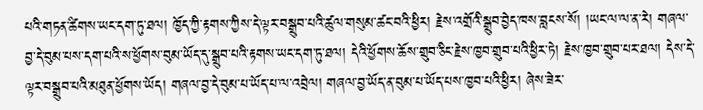པའི་གཏན་ཚིགས་ཡང་དག་ཏུ་ཐལ། ཁྱོད་ཀྱི་རྟགས་ཀྱིས་དེ་ལྟར་བསྒྲུབ་པའི་ཚུལ་གསུམ་ཚང་བའི་ཕྱིར། རྗེས་འགྲོའི་སྒྲུབ་བྱེད་ཁས་བླངས་སོ། །ཡང་ལ་ལ་ན་རེ། གཞལ་བྱ་དེ་བུམ་པས་དག་པའི་ས་ཕྱོགས་བུམ་ཡོད་དུ་སྒྲུབ་པའི་རྟགས་ཡང་དག་ཏུ་ཐལ། དེའི་ཕྱོགས་ཆོས་གྲུབ་ཅིང་རྗེས་ཁྱབ་གྲུབ་པའི་ཕྱིར་ཏེ། རྗེས་ཁྱབ་གྲུབ་པར་ཐལ། དེས་དེ་ལྟར་བསྒྲུབ་པའི་མཐུན་ཕྱོགས་ཡོད། གཞལ་བྱ་དེ་བུམ་པ་ཡོད་པ་ལ་འབྲེལ། གཞལ་བྱ་ཡོད་ན་བུམ་པ་ཡོད་པས་ཁྱབ་པའི་ཕྱིར། ཞེས་ཟེར་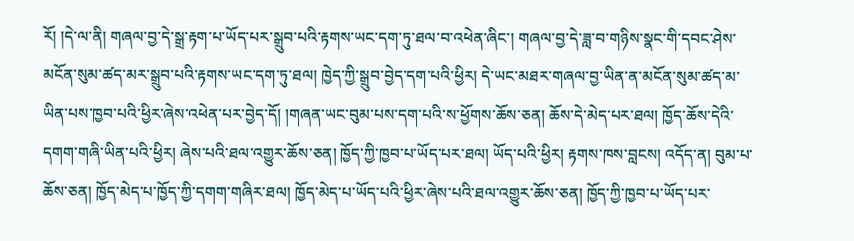རོ། །དེ་ལ་ནི། གཞལ་བྱ་དེ་སྒྲ་རྟག་པ་ཡོད་པར་སྒྲུབ་པའི་རྟགས་ཡང་དག་ཏུ་ཐལ་བ་འཕེན་ཞིང་། གཞལ་བྱ་དེ་ཟླ་བ་གཉིས་སྣང་གི་དབང་ཤེས་མངོན་སུམ་ཚད་མར་སྒྲུབ་པའི་རྟགས་ཡང་དག་ཏུ་ཐལ། ཁྱེད་ཀྱི་སྒྲུབ་བྱེད་དག་པའི་ཕྱིར། དེ་ཡང་མཐར་གཞལ་བྱ་ཡིན་ན་མངོན་སུམ་ཚད་མ་ཡིན་པས་ཁྱབ་པའི་ཕྱིར་ཞེས་འཕེན་པར་བྱེད་དོ། །གཞན་ཡང་བུམ་པས་དག་པའི་ས་ཕྱོགས་ཆོས་ཅན། ཆོས་དེ་མེད་པར་ཐལ། ཁྱོད་ཆོས་དེའི་དགག་གཞི་ཡིན་པའི་ཕྱིར། ཞེས་པའི་ཐལ་འགྱུར་ཆོས་ཅན། ཁྱོད་ཀྱི་ཁྱབ་པ་ཡོད་པར་ཐལ། ཡོད་པའི་ཕྱིར། རྟགས་ཁས་བླངས། འདོད་ན། བུམ་པ་ཆོས་ཅན། ཁྱོད་མེད་པ་ཁྱོད་ཀྱི་དགག་གཞིར་ཐལ། ཁྱོད་མེད་པ་ཡོད་པའི་ཕྱིར་ཞེས་པའི་ཐལ་འགྱུར་ཆོས་ཅན། ཁྱོད་ཀྱི་ཁྱབ་པ་ཡོད་པར་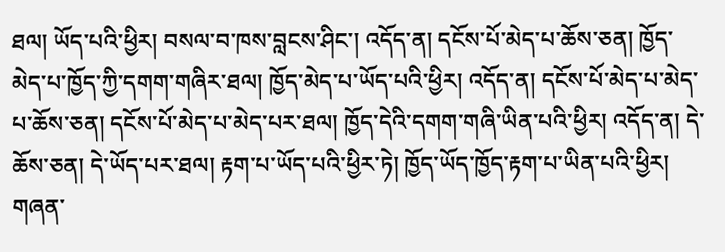ཐལ། ཡོད་པའི་ཕྱིར། བསལ་བ་ཁས་བླངས་ཤིང་། འདོད་ན། དངོས་པོ་མེད་པ་ཆོས་ཅན། ཁྱོད་མེད་པ་ཁྱོད་ཀྱི་དགག་གཞིར་ཐལ། ཁྱོད་མེད་པ་ཡོད་པའི་ཕྱིར། འདོད་ན། དངོས་པོ་མེད་པ་མེད་པ་ཆོས་ཅན། དངོས་པོ་མེད་པ་མེད་པར་ཐལ། ཁྱོད་དེའི་དགག་གཞི་ཡིན་པའི་ཕྱིར། འདོད་ན། དེ་ཆོས་ཅན། དེ་ཡོད་པར་ཐལ། རྟག་པ་ཡོད་པའི་ཕྱིར་ཏེ། ཁྱོད་ཡོད་ཁྱོད་རྟག་པ་ཡིན་པའི་ཕྱིར། གཞན་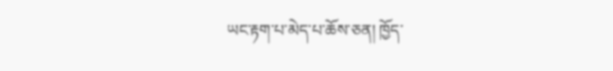ཡང་རྟག་པ་མེད་པ་ཆོས་ཅན། ཁྱོད་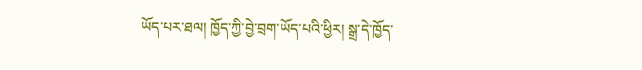ཡོད་པར་ཐལ། ཁྱོད་ཀྱི་བྱེ་བྲག་ཡོད་པའི་ཕྱིར། སྒྲ་དེ་ཁྱོད་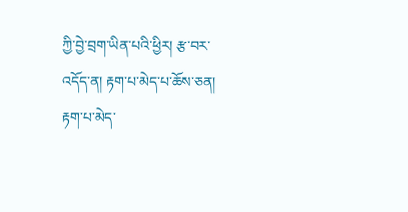ཀྱི་བྱེ་བྲག་ཡིན་པའི་ཕྱིར། རྩ་བར་འདོད་ན། རྟག་པ་མེད་པ་ཆོས་ཅན། རྟག་པ་མེད་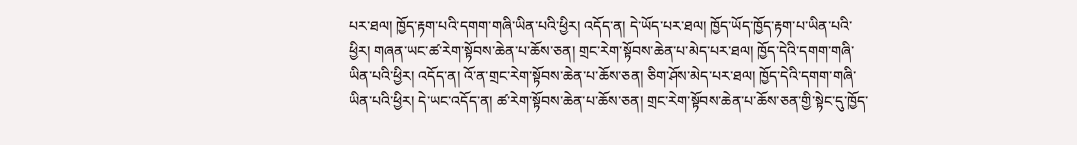པར་ཐལ། ཁྱོད་རྟག་པའི་དགག་གཞི་ཡིན་པའི་ཕྱིར། འདོད་ན། དེ་ཡོད་པར་ཐལ། ཁྱོད་ཡོད་ཁྱོད་རྟག་པ་ཡིན་པའི་ཕྱིར། གཞན་ཡང་ཚ་རེག་སྟོབས་ཆེན་པ་ཆོས་ཅན། གྲང་རེག་སྟོབས་ཆེན་པ་མེད་པར་ཐལ། ཁྱོད་དེའི་དགག་གཞི་ཡིན་པའི་ཕྱིར། འདོད་ན། འོ་ན་གྲང་རེག་སྟོབས་ཆེན་པ་ཆོས་ཅན། ཅིག་ཤོས་མེད་པར་ཐལ། ཁྱོད་དེའི་དགག་གཞི་ཡིན་པའི་ཕྱིར། དེ་ཡང་འདོད་ན། ཚ་རེག་སྟོབས་ཆེན་པ་ཆོས་ཅན། གྲང་རེག་སྟོབས་ཆེན་པ་ཆོས་ཅན་གྱི་སྟེང་དུ་ཁྱོད་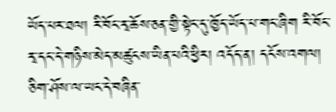ཡོད་པར་ཐལ། རི་བོང་རྭ་ཆོས་ཅན་གྱི་སྟེང་དུ་ཁྱོད་ཡོད་པ་གང་ཞིག རི་བོང་རྭ་དང་དེ་གཉིས་མེད་མཚུངས་ཡིན་པའི་ཕྱིར། འདོད་ན། དངོས་འགལ། ཅིག་ཤོས་ལ་ཡང་དེ་བཞིན་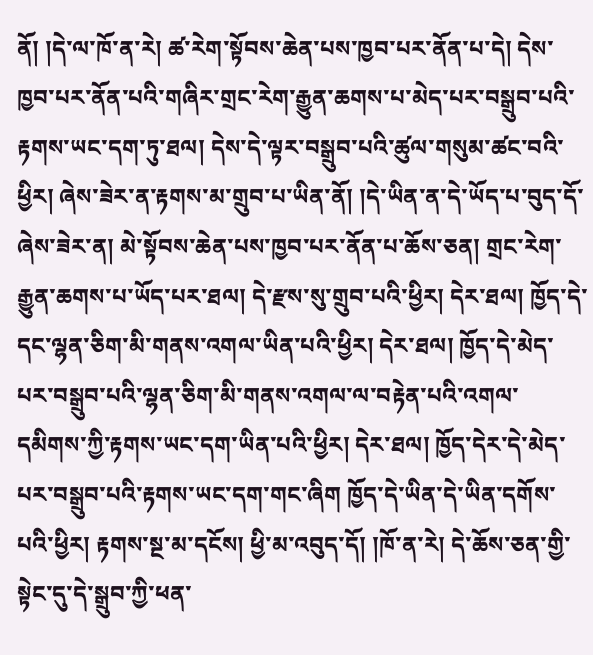ནོ། །དེ་ལ་ཁོ་ན་རེ། ཚ་རེག་སྟོབས་ཆེན་པས་ཁྱབ་པར་ནོན་པ་དེ། དེས་ཁྱབ་པར་ནོན་པའི་གཞིར་གྲང་རེག་རྒྱུན་ཆགས་པ་མེད་པར་བསྒྲུབ་པའི་རྟགས་ཡང་དག་ཏུ་ཐལ། དེས་དེ་ལྟར་བསྒྲུབ་པའི་ཚུལ་གསུམ་ཚང་བའི་ཕྱིར། ཞེས་ཟེར་ན་རྟགས་མ་གྲུབ་པ་ཡིན་ནོ། །དེ་ཡིན་ན་དེ་ཡོད་པ་བུད་དོ་ཞེས་ཟེར་ན། མེ་སྟོབས་ཆེན་པས་ཁྱབ་པར་ནོན་པ་ཆོས་ཅན། གྲང་རེག་རྒྱུན་ཆགས་པ་ཡོད་པར་ཐལ། དེ་རྫས་སུ་གྲུབ་པའི་ཕྱིར། དེར་ཐལ། ཁྱོད་དེ་དང་ལྷན་ཅིག་མི་གནས་འགལ་ཡིན་པའི་ཕྱིར། དེར་ཐལ། ཁྱོད་དེ་མེད་པར་བསྒྲུབ་པའི་ལྷན་ཅིག་མི་གནས་འགལ་ལ་བརྟེན་པའི་འགལ་དམིགས་ཀྱི་རྟགས་ཡང་དག་ཡིན་པའི་ཕྱིར། དེར་ཐལ། ཁྱོད་དེར་དེ་མེད་པར་བསྒྲུབ་པའི་རྟགས་ཡང་དག་གང་ཞིག ཁྱོད་དེ་ཡིན་དེ་ཡིན་དགོས་པའི་ཕྱིར། རྟགས་སྔ་མ་དངོས། ཕྱི་མ་འབུད་དོ། །ཁོ་ན་རེ། དེ་ཆོས་ཅན་གྱི་སྟེང་དུ་དེ་སྒྲུབ་ཀྱི་ཕན་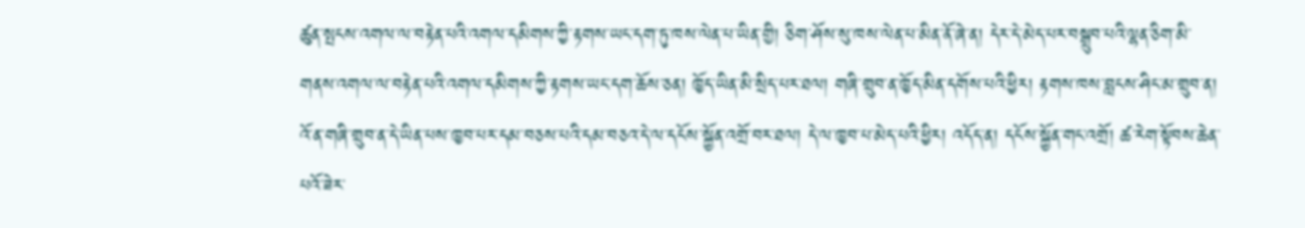ཚུན་སྤངས་འགལ་ལ་བརྟེན་པའི་འགལ་དམིགས་ཀྱི་རྟགས་ཡང་དག་ཏུ་ཁས་ལེན་པ་ཡིན་གྱི། ཅིག་ཤོས་སུ་ཁས་ལེན་པ་མིན་ནོ་ཞེ་ན། དེར་དེ་མེད་པར་བསྒྲུབ་པའི་ལྷན་ཅིག་མི་གནས་འགལ་ལ་བརྟེན་པའི་འགལ་དམིགས་ཀྱི་རྟགས་ཡང་དག་ཆོས་ཅན། ཁྱོད་ཡིན་མི་སྲིད་པར་ཐལ། གཞི་གྲུབ་ན་ཁྱོད་མིན་དགོས་པའི་ཕྱིར། རྟགས་ཁས་བླངས་ཤིང་མ་གྲུབ་ན། འོ་ན་གཞི་གྲུབ་ན་དེ་ཡིན་པས་ཁྱབ་པར་དམ་བཅས་པའི་དམ་བཅའ་དེ་ལ་དངོས་སྐྱོན་འགྲོ་བར་ཐལ། དེ་ལ་ཁྱབ་པ་མེད་པའི་ཕྱིར། འདོད་ན། དངོས་སྐྱོན་གང་འགྲོ། ཚ་རེག་སྟོབས་ཆེན་པའོ་ཟེར་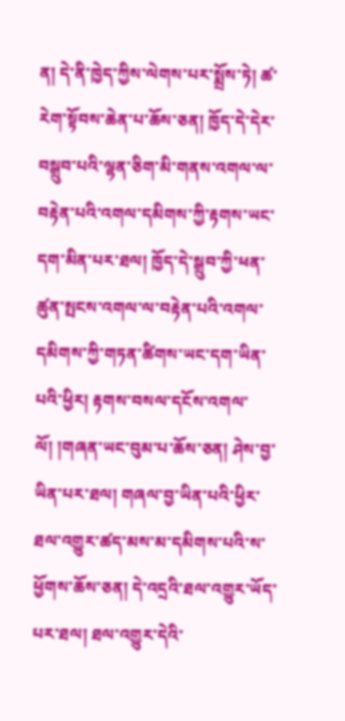ན། དེ་ནི་ཁྱེད་ཀྱིས་ལེགས་པར་སྨྲོས་ཏེ། ཚ་རེག་སྟོབས་ཆེན་པ་ཆོས་ཅན། ཁྱོད་དེ་དེར་བསྒྲུབ་པའི་ལྷན་ཅིག་མི་གནས་འགལ་ལ་བརྟེན་པའི་འགལ་དམིགས་ཀྱི་རྟགས་ཡང་དག་མིན་པར་ཐལ། ཁྱོད་དེ་སྒྲུབ་ཀྱི་ཕན་ཚུན་སྤངས་འགལ་ལ་བརྟེན་པའི་འགལ་དམིགས་ཀྱི་གཏན་ཚིགས་ཡང་དག་ཡིན་པའི་ཕྱིར། རྟགས་བསལ་དངོས་འགལ་ལོ། །གཞན་ཡང་བུམ་པ་ཆོས་ཅན། ཤེས་བྱ་ཡིན་པར་ཐལ། གཞལ་བྱ་ཡིན་པའི་ཕྱིར་ཐལ་འགྱུར་ཚད་མས་མ་དམིགས་པའི་ས་ཕྱོགས་ཆོས་ཅན། དེ་འདྲའི་ཐལ་འགྱུར་ཡོད་པར་ཐལ། ཐལ་འགྱུར་དེའི་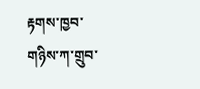རྟགས་ཁྱབ་གཉིས་ཀ་གྲུབ་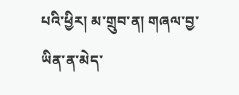པའི་ཕྱིར། མ་གྲུབ་ན། གཞལ་བྱ་ཡིན་ན་མེད་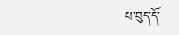པ་བུད་དོ་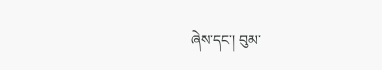ཞེས་དང་། བུམ་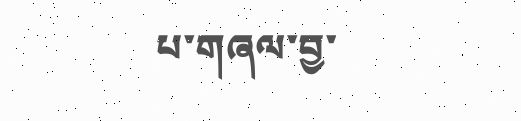པ་གཞལ་བྱ་